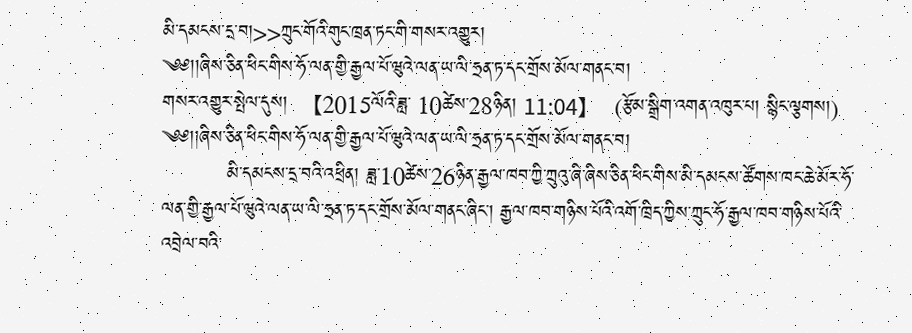མི་དམངས་དྲ་བ།>>ཀྲུང་གོའི་གུང་ཁྲན་ཏང་གི་གསར་འགྱུར།
༄༅།།ཞིས་ཅིན་ཕིང་གིས་ཧོ་ལན་གྱི་རྒྱལ་པོ་ཝུའེ་ལན་ཡ་ལི་ཧྲན་ཏ་དང་གྲོས་མོལ་གནང་བ།
གསར་འགྱུར་སྤེལ་དུས།  【2015ལོའི་ཟླ་ 10ཚེས་28ཉིན། 11:04】   (རྩོམ་སྒྲིག་འགན་འཁུར་པ། སྙིང་ལྕགས།)
༄༅།།ཞིས་ཅིན་ཕིང་གིས་ཧོ་ལན་གྱི་རྒྱལ་པོ་ཝུའེ་ལན་ཡ་ལི་ཧྲན་ཏ་དང་གྲོས་མོལ་གནང་བ།
          མི་དམངས་དྲ་བའི་འཕྲིན། ཟླ་10ཚེས་26ཉིན་རྒྱལ་ཁབ་ཀྱི་ཀྲུའུ་ཞི་ཞིས་ཅིན་ཕིང་གིས་མི་དམངས་ཚོགས་ཁང་ཆེ་མོར་ཧོ་ལན་གྱི་རྒྱལ་པོ་ཝུའེ་ལན་ཡ་ལི་ཧྲན་ཏ་དང་གྲོས་མོལ་གནང་ཞིང་། རྒྱལ་ཁབ་གཉིས་པོའི་འགོ་ཁྲིད་ཀྱིས་ཀྲུང་ཧོ་རྒྱལ་ཁབ་གཉིས་པོའི་འབྲེལ་བའི་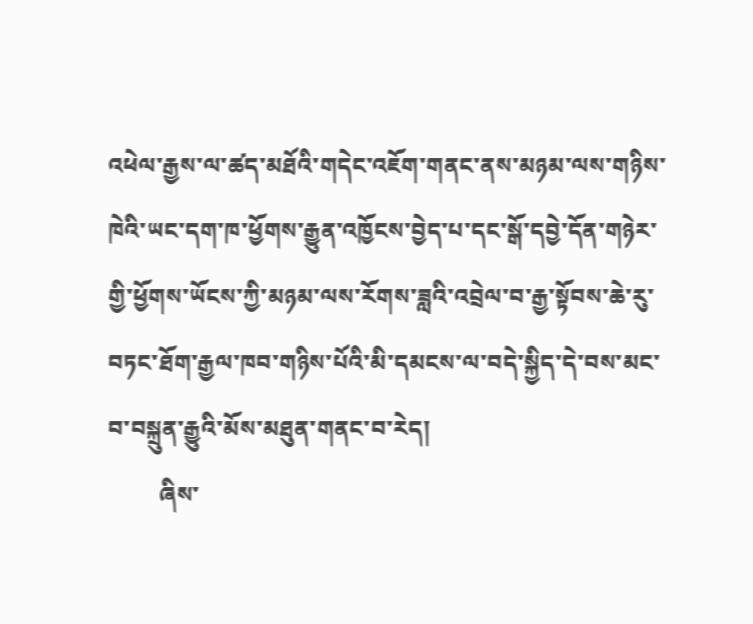འཕེལ་རྒྱས་ལ་ཚད་མཐོའི་གདེང་འཇོག་གནང་ནས་མཉམ་ལས་གཉིས་ཁེའི་ཡང་དག་ཁ་ཕྱོགས་རྒྱུན་འཁྱོངས་བྱེད་པ་དང་སྒོ་དབྱེ་དོན་གཉེར་གྱི་ཕྱོགས་ཡོངས་ཀྱི་མཉམ་ལས་རོགས་ཟླའི་འབྲེལ་བ་རྒྱ་སྟོབས་ཆེ་རུ་བཏང་ཐོག་རྒྱལ་ཁབ་གཉིས་པོའི་མི་དམངས་ལ་བདེ་སྐྱིད་དེ་བས་མང་བ་བསྐྲུན་རྒྱུའི་མོས་མཐུན་གནང་བ་རེད།
         ཞིས་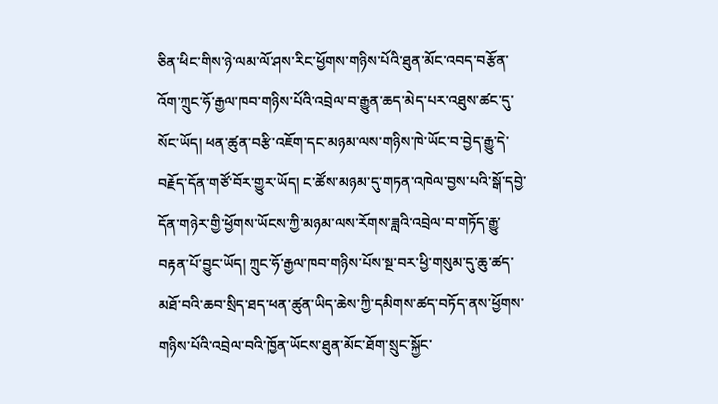ཅིན་ཕིང་གིས་ཉེ་ལམ་ལོ་ཤས་རིང་ཕྱོགས་གཉིས་པོའི་ཐུན་མོང་འབད་བརྩོན་འོག་ཀྲུང་ཧོ་རྒྱལ་ཁབ་གཉིས་པོའི་འབྲེལ་བ་རྒྱུན་ཆད་མེད་པར་འཐུས་ཚང་དུ་སོང་ཡོད། ཕན་ཚུན་བརྩི་འཇོག་དང་མཉམ་ལས་གཉིས་ཁེ་ཡོང་བ་བྱེད་རྒྱུ་དེ་བརྗོད་དོན་གཙོ་བོར་གྱུར་ཡོད། ང་ཚོས་མཉམ་དུ་གཏན་འཁེལ་བྱས་པའི་སྒོ་དབྱེ་དོན་གཉེར་གྱི་ཕྱོགས་ཡོངས་ཀྱི་མཉམ་ལས་རོགས་ཟླའི་འབྲེལ་བ་གཏོད་རྒྱུ་བརྟན་པོ་བྱུང་ཡོད། ཀྲུང་ཧོ་རྒྱལ་ཁབ་གཉིས་པོས་སྔ་བར་ཕྱི་གསུམ་དུ་ཆུ་ཚད་མཐོ་བའི་ཆབ་སྲིད་ཐད་ཕན་ཚུན་ཡིད་ཆེས་ཀྱི་དམིགས་ཚད་བཏོད་ནས་ཕྱོགས་གཉིས་པོའི་འབྲེལ་བའི་ཁྱོན་ཡོངས་ཐུན་མོང་ཐོག་སྲུང་སྐྱོང་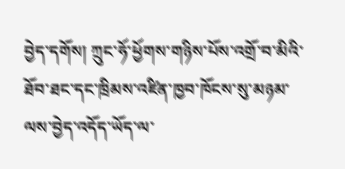བྱེད་དགོས། ཀྲུང་ཧོ་ཕྱོགས་གཉིས་པོས་འགྲོ་བ་མིའི་ཐོབ་ཐང་དང་ཁྲིམས་འཛིན་ཁྱབ་ཁོངས་སུ་མཉམ་ལས་བྱེད་འདོད་ཡོད་ལ་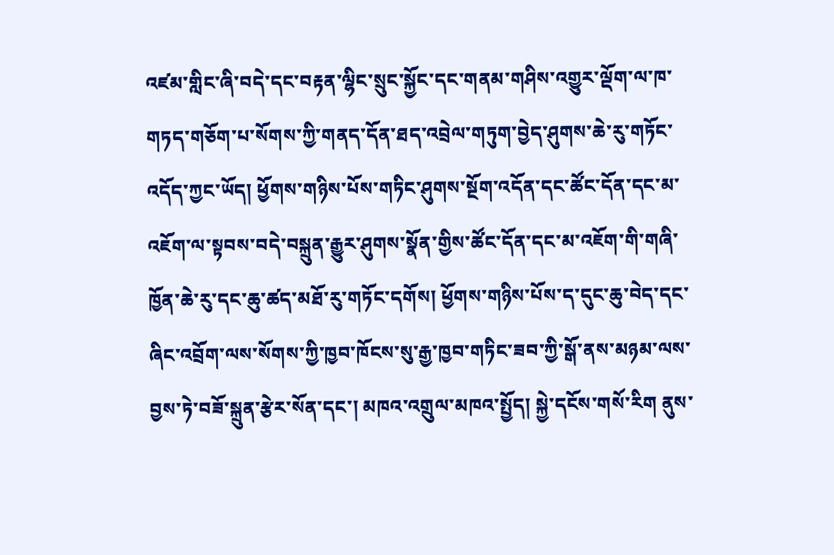འཛམ་གླིང་ཞི་བདེ་དང་བརྟན་ལྷིང་སྲུང་སྐྱོང་དང་གནམ་གཤིས་འགྱུར་ལྡོག་ལ་ཁ་གཏད་གཅོག་པ་སོགས་ཀྱི་གནད་དོན་ཐད་འབྲེལ་གཏུག་བྱེད་ཤུགས་ཆེ་རུ་གཏོང་འདོད་ཀྱང་ཡོད། ཕྱོགས་གཉིས་པོས་གཏིང་ཤུགས་སྔོག་འདོན་དང་ཚོང་དོན་དང་མ་འཇོག་ལ་སྟབས་བདེ་བསྐྲུན་རྒྱུར་ཤུགས་སྣོན་གྱིས་ཚོང་དོན་དང་མ་འཇོག་གི་གཞི་ཁྱོན་ཆེ་རུ་དང་ཆུ་ཚད་མཐོ་རུ་གཏོང་དགོས། ཕྱོགས་གཉིས་པོས་ད་དུང་ཆུ་བེད་དང་ཞིང་འབྲོག་ལས་སོགས་ཀྱི་ཁྱབ་ཁོངས་སུ་རྒྱ་ཁྱབ་གཏིང་ཟབ་ཀྱི་སྒོ་ནས་མཉམ་ལས་བྱས་ཏེ་བཟོ་སྐྲུན་རྩེར་སོན་དང་། མཁའ་འགྲུལ་མཁའ་སྤྱོད། སྐྱེ་དངོས་གསོ་རིག ནུས་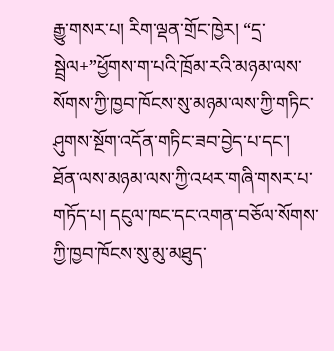རྒྱུ་གསར་པ། རིག་ལྡན་གྲོང་ཁྱེར། “དྲ་སྦྲེལ+”ཕྱོགས་ག་པའི་ཁྲོམ་རའི་མཉམ་ལས་སོགས་ཀྱི་ཁྱབ་ཁོངས་སུ་མཉམ་ལས་ཀྱི་གཏིང་ཤུགས་སྔོག་འདོན་གཏིང་ཟབ་བྱེད་པ་དང་། ཐོན་ལས་མཉམ་ལས་ཀྱི་འཕར་གཞི་གསར་པ་གཏོད་པ། དངུལ་ཁང་དང་འགན་བཅོལ་སོགས་ཀྱི་ཁྱབ་ཁོངས་སུ་མུ་མཐུད་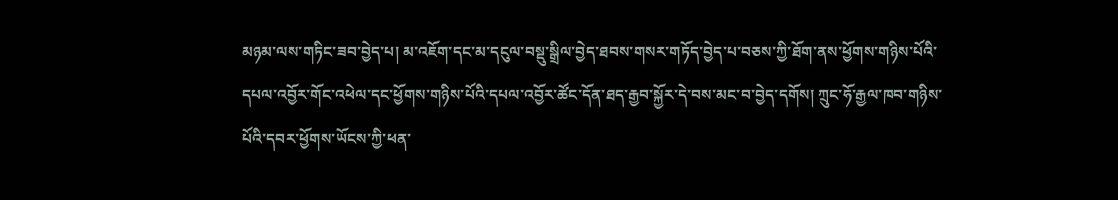མཉམ་ལས་གཏིང་ཟབ་བྱེད་པ། མ་འཇོག་དང་མ་དངུལ་བསྡུ་སྒྲིལ་བྱེད་ཐབས་གསར་གཏོད་བྱེད་པ་བཅས་ཀྱི་ཐོག་ནས་ཕྱོགས་གཉིས་པོའི་དཔལ་འབྱོར་གོང་འཕེལ་དང་ཕྱོགས་གཉིས་པོའི་དཔལ་འབྱོར་ཚོང་དོན་ཐད་རྒྱབ་སྐྱོར་དེ་བས་མང་བ་བྱེད་དགོས། ཀྲུང་ཧོ་རྒྱལ་ཁབ་གཉིས་པོའི་དབར་ཕྱོགས་ཡོངས་ཀྱི་ཕན་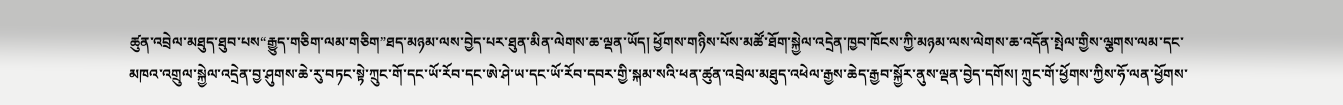ཚུན་འབྲེལ་མཐུད་ཐུབ་པས“རྒྱུད་གཅིག་ལམ་གཅིག”ཐད་མཉམ་ལས་བྱེད་པར་ཐུན་མིན་ལེགས་ཆ་ལྡན་ཡོད། ཕྱོགས་གཉིས་པོས་མཚོ་ཐོག་སྐྱེལ་འདྲེན་ཁྱབ་ཁོངས་ཀྱི་མཉམ་ལས་ལེགས་ཆ་འདོན་སྤེལ་གྱིས་ལྕགས་ལམ་དང་མཁའ་འགྲུལ་སྐྱེལ་འདྲེན་བྱ་ཤུགས་ཆེ་རུ་བཏང་སྟེ་ཀྲུང་གོ་དང་ཡོ་རོབ་དང་ཨེ་ཤེ་ཡ་དང་ཡོ་རོབ་དབར་གྱི་སྐམ་སའི་ཕན་ཚུན་འབྲེལ་མཐུད་འཕེལ་རྒྱས་ཆེད་རྒྱབ་སྐྱོར་ནུས་ལྡན་བྱེད་དགོས། ཀྲུང་གོ་ཕྱོགས་ཀྱིས་ཧོ་ལན་ཕྱོགས་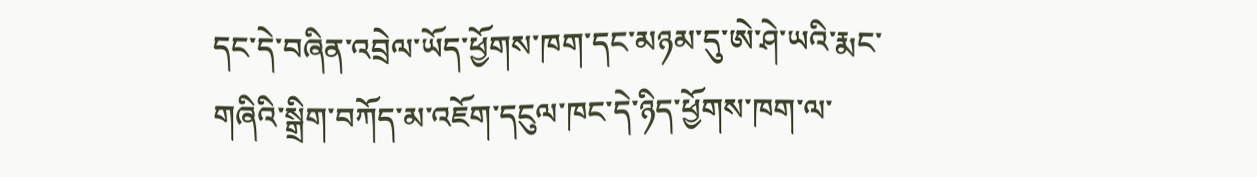དང་དེ་བཞིན་འབྲེལ་ཡོད་ཕྱོགས་ཁག་དང་མཉམ་དུ་ཨེ་ཤེ་ཡའི་རྨང་གཞིའི་སྒྲིག་བཀོད་མ་འཇོག་དངུལ་ཁང་དེ་ཉིད་ཕྱོགས་ཁག་ལ་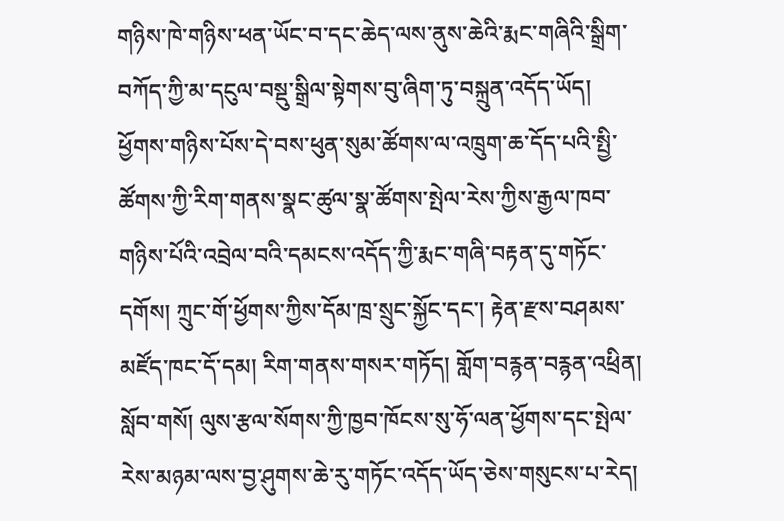གཉིས་ཁེ་གཉིས་ཕན་ཡོང་བ་དང་ཆེད་ལས་ནུས་ཆེའི་རྨང་གཞིའི་སྒྲིག་བཀོད་ཀྱི་མ་དངུལ་བསྡུ་སྒྲིལ་སྟེགས་བུ་ཞིག་ཏུ་བསྐྲུན་འདོད་ཡོད། ཕྱོགས་གཉིས་པོས་དེ་བས་ཕུན་སུམ་ཚོགས་ལ་འཁྲུག་ཆ་དོད་པའི་སྤྱི་ཚོགས་ཀྱི་རིག་གནས་སྣང་ཚུལ་སྣ་ཚོགས་སྤེལ་རེས་ཀྱིས་རྒྱལ་ཁབ་གཉིས་པོའི་འབྲེལ་བའི་དམངས་འདོད་ཀྱི་རྨང་གཞི་བརྟན་དུ་གཏོང་དགོས། ཀྲུང་གོ་ཕྱོགས་ཀྱིས་དོམ་ཁྲ་སྲུང་སྐྱོང་དང་། རྟེན་རྫས་བཤམས་མཛོད་ཁང་དོ་དམ། རིག་གནས་གསར་གཏོད། གློག་བརྙན་བརྙན་འཕྲིན། སློབ་གསོ། ལུས་རྩལ་སོགས་ཀྱི་ཁྱབ་ཁོངས་སུ་ཧོ་ལན་ཕྱོགས་དང་སྤེལ་རེས་མཉམ་ལས་བྱ་ཤུགས་ཆེ་རུ་གཏོང་འདོད་ཡོད་ཅེས་གསུངས་པ་རེད།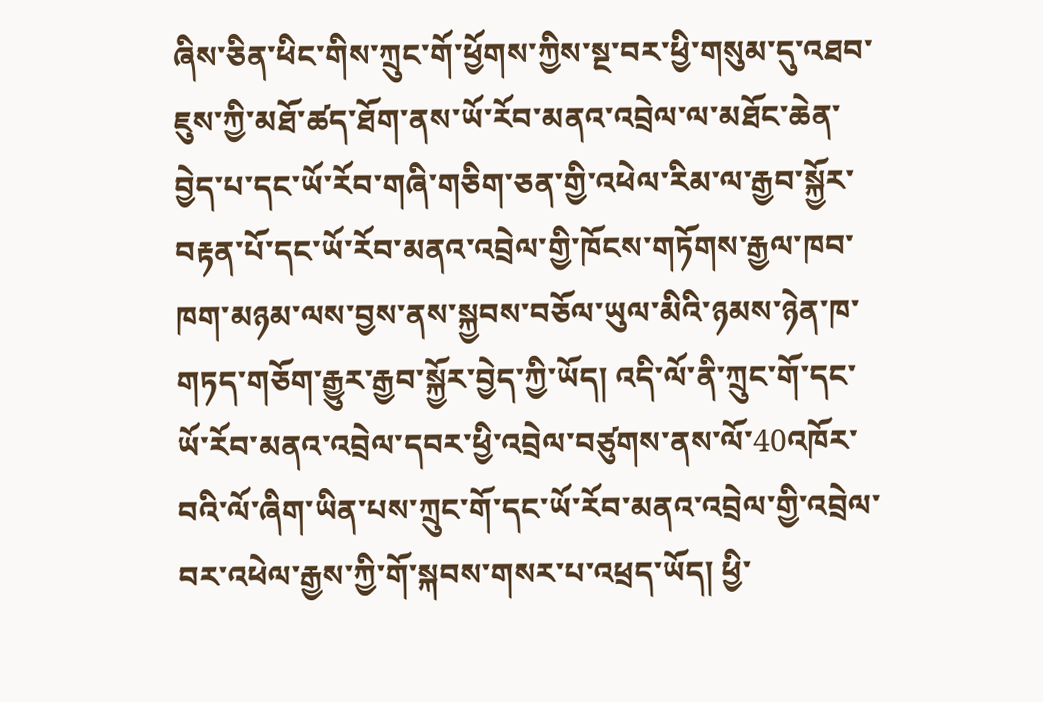ཞིས་ཅིན་ཕིང་གིས་ཀྲུང་གོ་ཕྱོགས་ཀྱིས་སྔ་བར་ཕྱི་གསུམ་དུ་འཐབ་ཇུས་ཀྱི་མཐོ་ཚད་ཐོག་ནས་ཡོ་རོབ་མནའ་འབྲེལ་ལ་མཐོང་ཆེན་བྱེད་པ་དང་ཡོ་རོབ་གཞི་གཅིག་ཅན་གྱི་འཕེལ་རིམ་ལ་རྒྱབ་སྐྱོར་བརྟན་པོ་དང་ཡོ་རོབ་མནའ་འབྲེལ་གྱི་ཁོངས་གཏོགས་རྒྱལ་ཁབ་ཁག་མཉམ་ལས་བྱས་ནས་སྐྱབས་བཅོལ་ཡུལ་མིའི་ཉམས་ཉེན་ཁ་གཏད་གཅོག་རྒྱུར་རྒྱབ་སྐྱོར་བྱེད་ཀྱི་ཡོད། འདི་ལོ་ནི་ཀྲུང་གོ་དང་ཡོ་རོབ་མནའ་འབྲེལ་དབར་ཕྱི་འབྲེལ་བཙུགས་ནས་ལོ་40འཁོར་བའི་ལོ་ཞིག་ཡིན་པས་ཀྲུང་གོ་དང་ཡོ་རོབ་མནའ་འབྲེལ་གྱི་འབྲེལ་བར་འཕེལ་རྒྱས་ཀྱི་གོ་སྐབས་གསར་པ་འཕྲད་ཡོད། ཕྱི་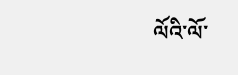ལོའི་ལོ་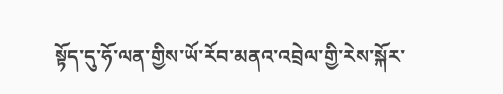སྟོད་དུ་ཧོ་ལན་གྱིས་ཡོ་རོབ་མནའ་འབྲེལ་གྱི་རེས་སྐོར་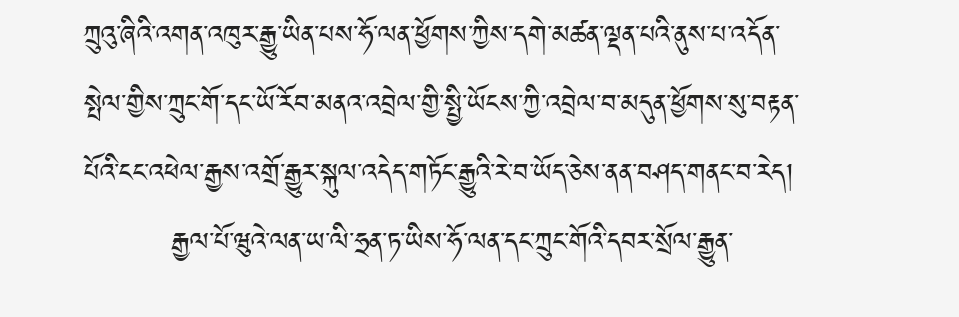ཀྲུའུ་ཞིའི་འགན་འཁུར་རྒྱུ་ཡིན་པས་ཧོ་ལན་ཕྱོགས་ཀྱིས་དགེ་མཚན་ལྡན་པའི་ནུས་པ་འདོན་སྤེལ་གྱིས་ཀྲུང་གོ་དང་ཡོ་རོབ་མནའ་འབྲེལ་གྱི་སྤྱི་ཡོངས་ཀྱི་འབྲེལ་བ་མདུན་ཕྱོགས་སུ་བརྟན་པོའི་ངང་འཕེལ་རྒྱས་འགྲོ་རྒྱུར་སྐུལ་འདེད་གཏོང་རྒྱུའི་རེ་བ་ཡོད་ཅེས་ནན་བཤད་གནང་བ་རེད།
         རྒྱལ་པོ་ཝུའེ་ལན་ཡ་ལི་ཧྲན་ཏ་ཡིས་ཧོ་ལན་དང་ཀྲུང་གོའི་དབར་སྲོལ་རྒྱུན་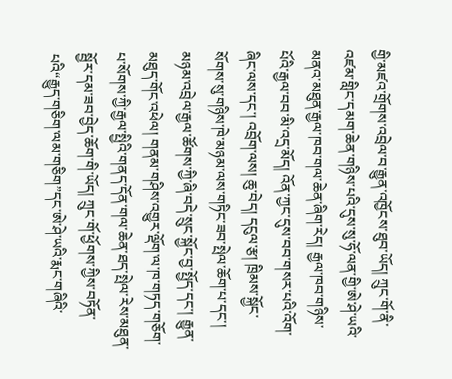གྱི་མཛའ་གྲོགས་འབྲེལ་བ་རྒྱུན་འཁྱོངས་ཐུབ་ཡོད། ཀྲུང་གོ་ནི་འཛམ་གླིང་དམག་ཆེན་གཉིས་པའི་དུས་སུ་ཧོ་ལན་གྱི་ཨེ་ཤེ་ཡའི་མནའ་མཐུན་རྒྱལ་ཁབ་གལ་ཆེན་ཞིག་རེད། རྒྱལ་ཁབ་གཉིས་པོའི་རྒྱལ་བབ་མི་འདྲ་མོད། འོན་ཀྱང་དུས་བབ་གསར་པའི་འོག་ཞིང་ལས་དང་། འབྲོག་ལས། ཆུ་བེད། དངུལ་རྩ། ཁྲིམས་སྐྱོང་སོགས་སུ་གཉིས་ཁེ་མཉམ་ལས་གཏིང་ཟབ་སྤེལ་ཆོག་པ་དང་། མཉམ་འབྲེལ་རྒྱལ་ཚོགས་ཀྱི་ཞི་བདེ་སྲུང་སྐྱོང་བྱ་སྤྱོད་དང་། རྒྱུན་མཐུད་གོང་འཕེལ། གནམ་གཤིས་འགྱུར་ལྡོག་ལ་ཁ་གཏད་གཅོག་པ་སོགས་ཀྱི་རྒྱལ་སྤྱིའི་གནད་དོན་གལ་ཆེན་ཐད་སྤེལ་རེས་མཐུན་སྦྱོར་དམ་ཟབ་བྱེད་ཆོག་གི་ཡོད། ཀྲུང་གོ་ཕྱོགས་ཀྱིས་བཏོན་པའི“རྒྱུད་གཅིག་ལམ་གཅིག”དང་ཨེ་ཤེ་ཡའི་རྨང་གཞིའི་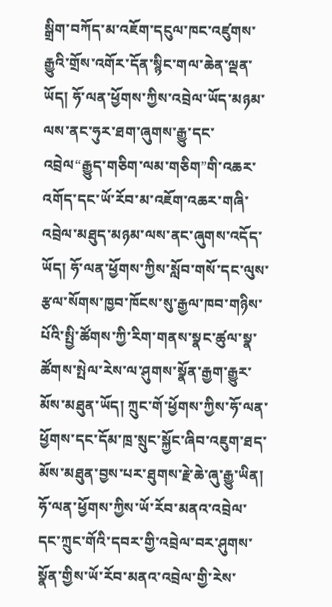སྒྲིག་བཀོད་མ་འཇོག་དངུལ་ཁང་འཛུགས་རྒྱུའི་གྲོས་འགོར་དོན་སྙིང་གལ་ཆེན་ལྡན་ཡོད། ཧོ་ལན་ཕྱོགས་ཀྱིས་འབྲེལ་ཡོད་མཉམ་ལས་ནང་ཧུར་ཐག་ཞུགས་རྒྱུ་དང་འབྲེལ“རྒྱུད་གཅིག་ལམ་གཅིག”གི་འཆར་འགོད་དང་ཡོ་རོབ་མ་འཇོག་འཆར་གཞི་འབྲེལ་མཐུད་མཉམ་ལས་ནང་ཞུགས་འདོད་ཡོད། ཧོ་ལན་ཕྱོགས་ཀྱིས་སློབ་གསོ་དང་ལུས་རྩལ་སོགས་ཁྱབ་ཁོངས་སུ་རྒྱལ་ཁབ་གཉིས་པོའི་སྤྱི་ཚོགས་ཀྱི་རིག་གནས་སྣང་ཚུལ་སྣ་ཚོགས་སྤེལ་རེས་ལ་ཤུགས་སྣོན་རྒྱག་རྒྱུར་མོས་མཐུན་ཡོད། ཀྲུང་གོ་ཕྱོགས་ཀྱིས་ཧོ་ལན་ཕྱོགས་དང་དོམ་ཁྲ་སྲུང་སྐྱོང་ཞིབ་འཇུག་ཐད་མོས་མཐུན་བྱས་པར་ཐུགས་རྗེ་ཆེ་ཞུ་རྒྱུ་ཡིན། ཧོ་ལན་ཕྱོགས་ཀྱིས་ཡོ་རོབ་མནའ་འབྲེལ་དང་ཀྲུང་གོའི་དབར་གྱི་འབྲེལ་བར་ཤུགས་སྣོན་གྱིས་ཡོ་རོབ་མནའ་འབྲེལ་གྱི་རེས་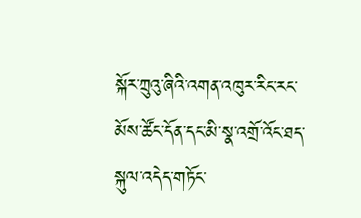སྐོར་ཀྲུའུ་ཞིའི་འགན་འཁུར་རིང་རང་མོས་ཚོང་དོན་དང་མི་སྣ་འགྲོ་འོང་ཐད་སྐུལ་འདེད་གཏོང་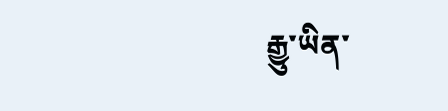རྒྱུ་ཡིན་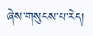ཞེས་གསུངས་པ་རེད།